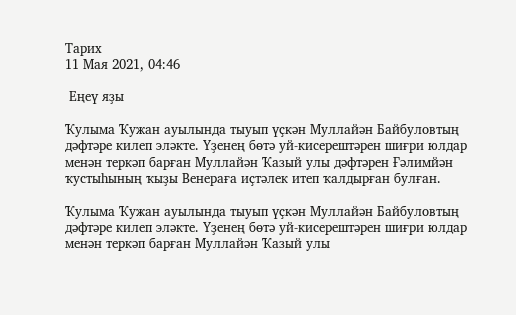Тарих
11 Мая 2021, 04:46

 Еңеү яҙы

Ҡулыма Ҡужан ауылында тыуып үҫкән Муллайән Байбуловтың дәфтәре килеп эләкте. Үҙенең бөтә уй-кисерештәрен шиғри юлдар менән теркәп барған Муллайән Ҡазый улы дәфтәрен Ғәлимйән ҡустыһының ҡыҙы Венераға иҫтәлек итеп ҡалдырған булған.

Ҡулыма Ҡужан ауылында тыуып үҫкән Муллайән Байбуловтың дәфтәре килеп эләкте. Үҙенең бөтә уй-кисерештәрен шиғри юлдар менән теркәп барған Муллайән Ҡазый улы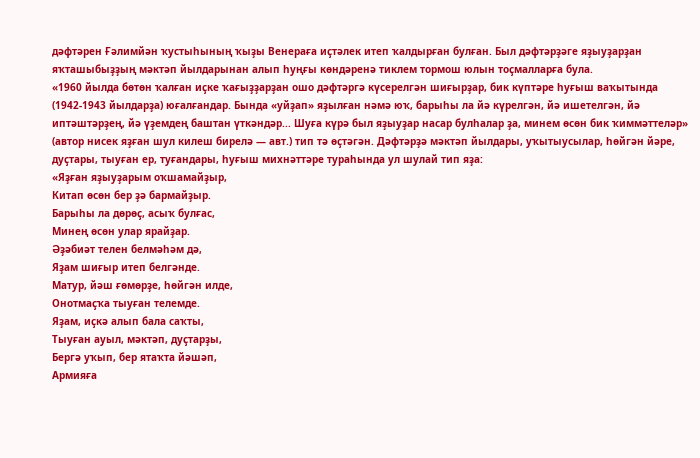дәфтәрен Ғәлимйән ҡустыһының ҡыҙы Венераға иҫтәлек итеп ҡалдырған булған. Был дәфтәрҙәге яҙыуҙарҙан яҡташыбыҙҙың мәктәп йылдарынан алып һуңғы көндәренә тиклем тормош юлын тоҫмалларға була.
«1960 йылда бөтөн ҡалған иҫке ҡағыҙҙарҙан ошо дәфтәргә күсерелгән шиғырҙар, бик күптәре һуғыш ваҡытында (1942-1943 йылдарҙа) юғалғандар. Бында «уйҙап» яҙылған нәмә юҡ, барыһы ла йә күрелгән, йә ишетелгән, йә иптәштәрҙең, йә үҙемдең баштан үткәндәр... Шуға күрә был яҙыуҙар насар булһалар ҙа, минем өсөн бик ҡиммәттеләр» (автор нисек яҙған шул килеш бирелә — авт.) тип тә өҫтәгән. Дәфтәрҙә мәктәп йылдары, уҡытыусылар, һөйгән йәре, дуҫтары, тыуған ер, туғандары, һуғыш михнәттәре тураһында ул шулай тип яҙа:
«Яҙған яҙыуҙарым оҡшамайҙыр,
Китап өсөн бер ҙә бармайҙыр.
Барыһы ла дөрөҫ, асыҡ булғас,
Минең өсөн улар ярайҙар.
Әҙәбиәт телен белмәһәм дә,
Яҙам шиғыр итеп белгәнде.
Матур, йәш ғөмөрҙе, һөйгән илде,
Онотмаҫҡа тыуған телемде.
Яҙам, иҫкә алып бала саҡты,
Тыуған ауыл, мәктәп, дуҫтарҙы,
Бергә уҡып, бер ятаҡта йәшәп,
Армияға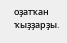оҙатҡан ҡыҙҙарҙы.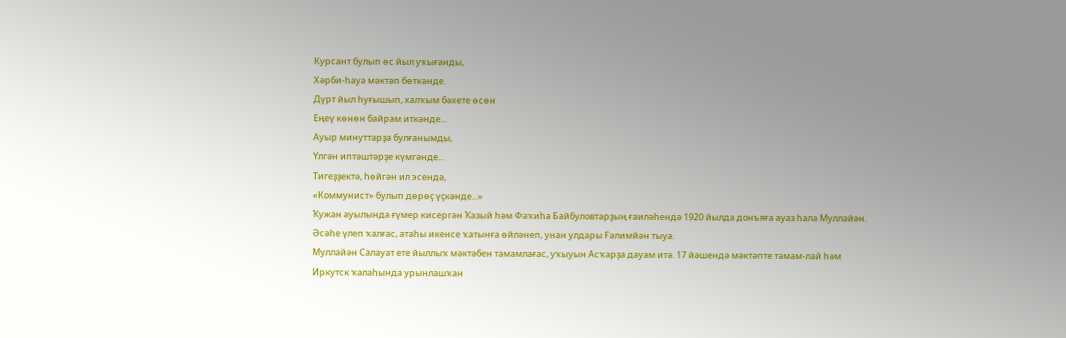Курсант булып өс йыл уҡығанды,
Хәрби-һауа мәктәп бөткәнде.
Дүрт йыл һуғышып, халҡым бәхете өсөн
Еңеү көнөн байрам иткәнде...
Ауыр минуттарҙа булғанымды,
Үлгән иптәштәрҙе күмгәнде...
Тигеҙҙектә, һөйгән ил эсендә,
«Коммунист» булып дөрөҫ үҫкәнде...»
Ҡужан ауылында ғүмер кисергән Ҡазый һәм Фаҡиһа Байбуловтарҙың ғаиләһендә 1920 йылда донъяға ауаз һала Муллайән. Әсәһе үлеп ҡалғас, атаһы икенсе ҡатынға өйләнеп, унан улдары Ғәлимйән тыуа.
Муллайән Салауат ете йыллыҡ мәктәбен тамамлағас, уҡыуын Асҡарҙа дауам итә. 17 йәшендә мәктәпте тамам-лай һәм Иркутск ҡалаһында урынлашҡан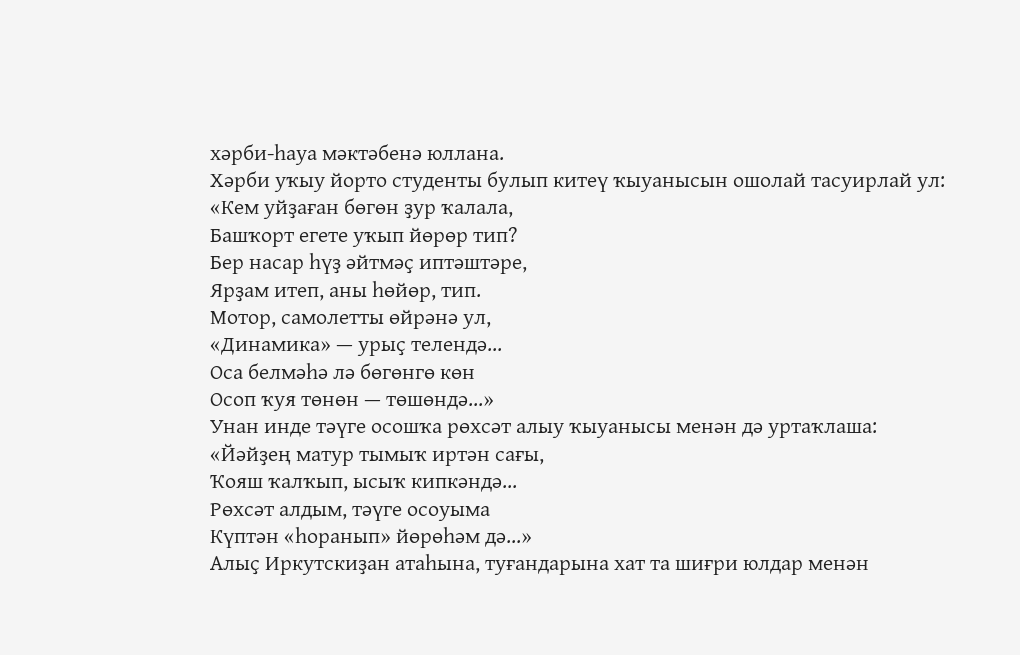хәрби-һауа мәктәбенә юллана.
Хәрби уҡыу йорто студенты булып китеү ҡыуанысын ошолай тасуирлай ул:
«Кем уйҙаған бөгөн ҙур ҡалала,
Башҡорт егете уҡып йөрөр тип?
Бер насар һүҙ әйтмәҫ иптәштәре,
Ярҙам итеп, аны һөйөр, тип.
Мотор, самолетты өйрәнә ул,
«Динамика» — урыҫ телендә...
Оса белмәһә лә бөгөнгө көн
Осоп ҡуя төнөн — төшөндә...»
Унан инде тәүге осошҡа рөхсәт алыу ҡыуанысы менән дә уртаҡлаша:
«Йәйҙең матур тымыҡ иртән сағы,
Ҡояш ҡалҡып, ысыҡ кипкәндә...
Рөхсәт алдым, тәүге осоуыма
Күптән «һоранып» йөрөһәм дә...»
Алыҫ Иркутскиҙан атаһына, туғандарына хат та шиғри юлдар менән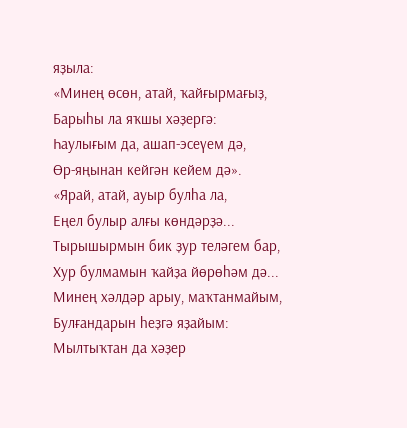яҙыла:
«Минең өсөн, атай, ҡайғырмағыҙ,
Барыһы ла яҡшы хәҙергә:
Һаулығым да, ашап-эсеүем дә,
Өр-яңынан кейгән кейем дә».
«Ярай, атай, ауыр булһа ла,
Еңел булыр алғы көндәрҙә...
Тырышырмын бик ҙур теләгем бар,
Хур булмамын ҡайҙа йөрөһәм дә...
Минең хәлдәр арыу, маҡтанмайым,
Булғандарын һеҙгә яҙайым:
Мылтыҡтан да хәҙер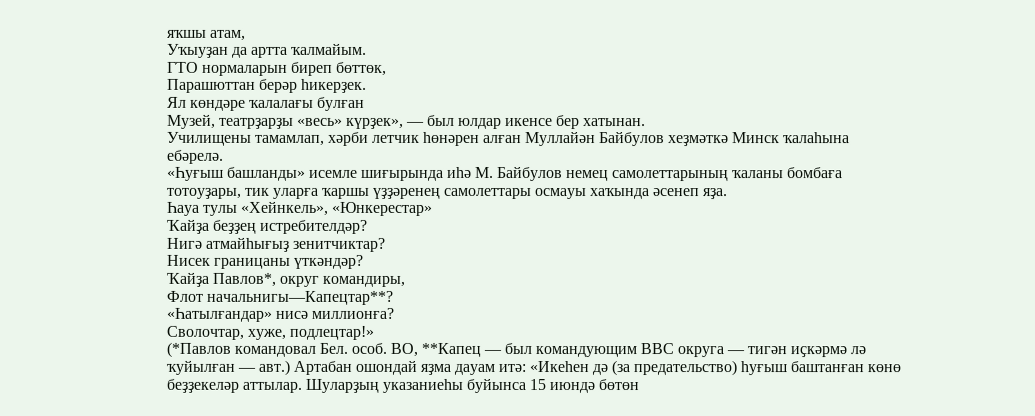яҡшы атам,
Уҡыуҙан да артта ҡалмайым.
ГТО нормаларын биреп бөттөк,
Парашюттан берәр һикерҙек.
Ял көндәре ҡалалағы булған
Музей, театрҙарҙы «весь» күрҙек», — был юлдар икенсе бер хатынан.
Училищены тамамлап, хәрби летчик һөнәрен алған Муллайән Байбулов хеҙмәткә Минск ҡалаһына ебәрелә.
«Һуғыш башланды» исемле шиғырында иһә М. Байбулов немец самолеттарының ҡаланы бомбаға тотоуҙары, тик уларға ҡаршы үҙҙәренең самолеттары осмауы хаҡында әсенеп яҙа.
Һауа тулы «Хейнкель», «Юнкерестар»
Ҡайҙа беҙҙең истребителдәр?
Нигә атмайһығыҙ зенитчиктар?
Нисек границаны үткәндәр?
Ҡайҙа Павлов*, округ командиры,
Флот начальнигы—Капецтар**?
«Һатылғандар» нисә миллионға?
Сволочтар, хуже, подлецтар!»
(*Павлов командовал Бел. особ. ВО, **Капец — был командующим ВВС округа — тигән иҫкәрмә лә ҡуйылған — авт.) Артабан ошондай яҙма дауам итә: «Икеһен дә (за предательство) һуғыш баштанған көнө беҙҙекеләр аттылар. Шуларҙың указаниеһы буйынса 15 июндә бөтөн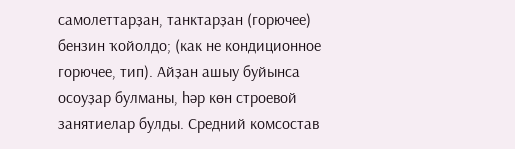самолеттарҙан, танктарҙан (горючее) бензин ҡойолдо; (как не кондиционное горючее, тип). Айҙан ашыу буйынса осоуҙар булманы, һәр көн строевой занятиелар булды. Средний комсостав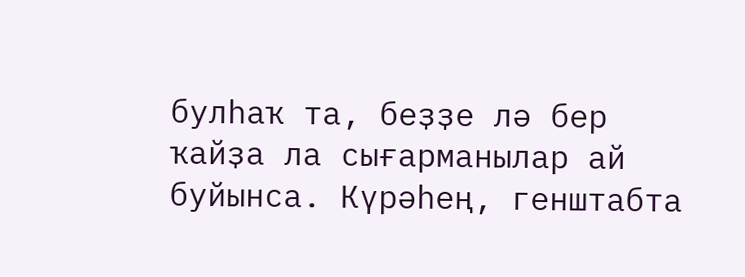булһаҡ та, беҙҙе лә бер ҡайҙа ла сығарманылар ай буйынса. Күрәһең, генштабта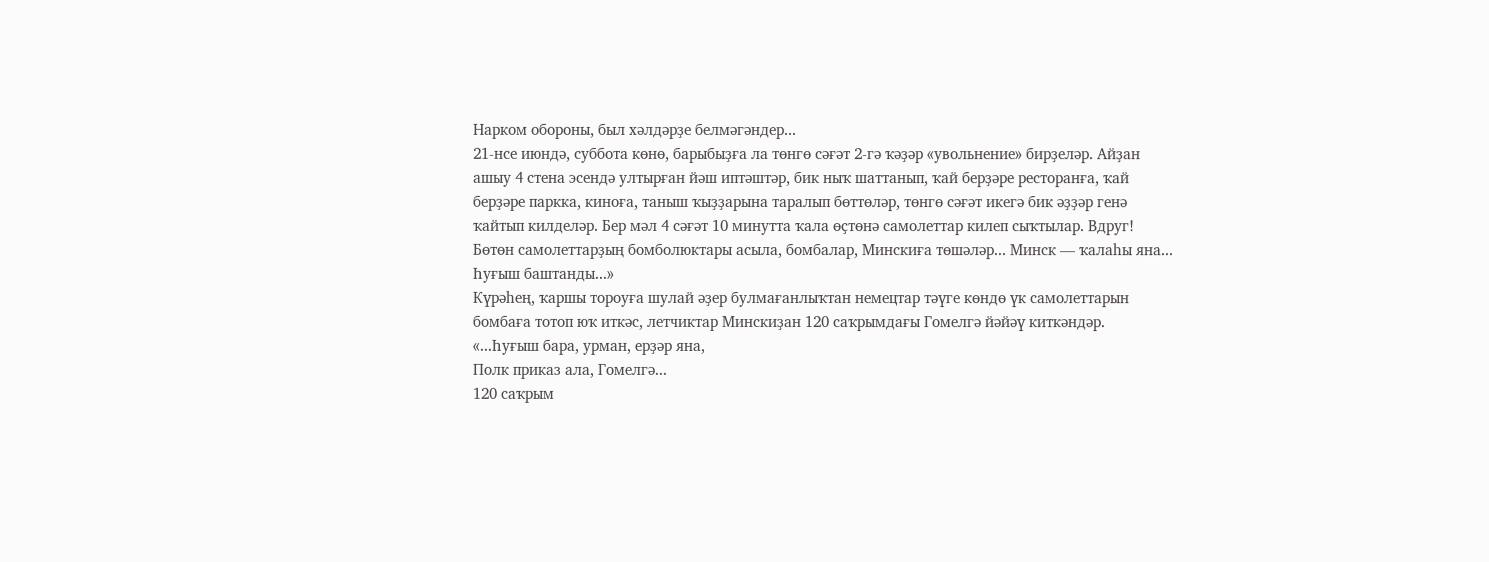Нарком обороны, был хәлдәрҙе белмәгәндер...
21-нсе июндә, суббота көнө, барыбыҙға ла төнгө сәғәт 2-гә ҡәҙәр «увольнение» бирҙеләр. Айҙан ашыу 4 стена эсендә ултырған йәш иптәштәр, бик ныҡ шаттанып, ҡай берҙәре ресторанға, ҡай берҙәре паркка, киноға, таныш ҡыҙҙарына таралып бөттөләр, төнгө сәғәт икегә бик әҙҙәр генә ҡайтып килделәр. Бер мәл 4 сәғәт 10 минутта ҡала өҫтөнә самолеттар килеп сыҡтылар. Вдруг! Бөтөн самолеттарҙың бомболюктары асыла, бомбалар, Минскиға төшәләр... Минск — ҡалаһы яна... Һуғыш баштанды...»
Күрәһең, ҡаршы тороуға шулай әҙер булмағанлыҡтан немецтар тәүге көндө үк самолеттарын бомбаға тотоп юҡ иткәс, летчиктар Минскиҙан 120 саҡрымдағы Гомелгә йәйәү киткәндәр.
«...Һуғыш бара, урман, ерҙәр яна,
Полк приказ ала, Гомелгә...
120 саҡрым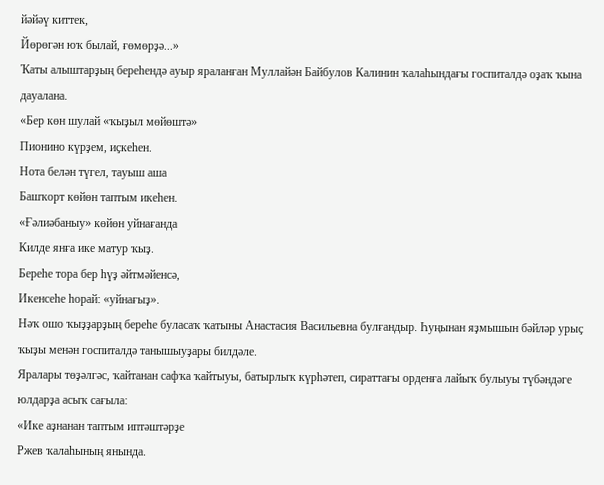йәйәү киттек,
Йөрөгән юҡ былай, ғөмөрҙә...»
Ҡаты алыштарҙың береһендә ауыр яраланған Муллайән Байбулов Калинин ҡалаһындағы госпиталдә оҙаҡ ҡына дауалана.
«Бер көн шулай «ҡыҙыл мөйөштә»
Пионино күрҙем, иҫкеһен.
Нота белән түгел, тауыш аша
Башҡорт көйөн таптым икеһен.
«Ғәлиәбаныу» көйөн уйнағанда
Килде янға ике матур ҡыҙ.
Береһе тора бер һүҙ әйтмәйенсә,
Икенсеһе һорай: «уйнағыҙ».
Нәҡ ошо ҡыҙҙарҙың береһе буласаҡ ҡатыны Анастасия Васильевна булғандыр. Һуңынан яҙмышын бәйләр урыҫ ҡыҙы менән госпиталдә танышыуҙары билдәле.
Яралары төҙәлгәс, ҡайтанан сафҡа ҡайтыуы, батырлыҡ күрһәтеп, сираттағы орденға лайыҡ булыуы түбәндәге юлдарҙа асыҡ сағыла:
«Ике аҙнанан таптым иптәштәрҙе
Ржев ҡалаһының янында.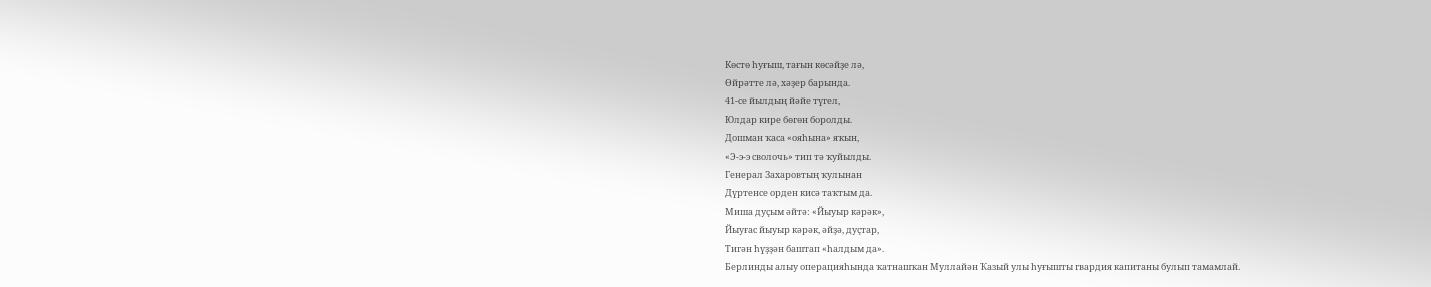Көстө һуғыш, тағын көсәйҙе лә,
Өйрәтте лә, хәҙер барында.
41-се йылдың йәйе түгел,
Юлдар кире бөгөн боролды.
Дошман ҡаса «ояһына» яҡын,
«Э-э-э сволочь» тип тә ҡуйылды.
Генерал Захаровтың ҡулынан
Дүртенсе орден кисә таҡтым да.
Миша дуҫым әйтә: «Йыуыр кәрәк»,
Йыуғас йыуыр кәрәк, әйҙә, дуҫтар,
Тигән һүҙҙән баштап «һалдым да».
Берлинды алыу операцияһында ҡатнашҡан Муллайән Ҡазый улы һуғышты гвардия капитаны булып тамамлай.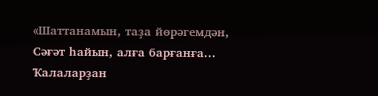«Шаттанамын, таҙа йөрәгемдән,
Сәғәт һайын, алға барғанға...
Ҡалаларҙан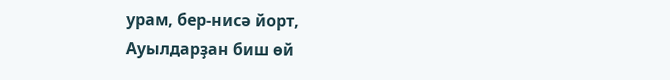урам, бер-нисә йорт,
Ауылдарҙан биш өй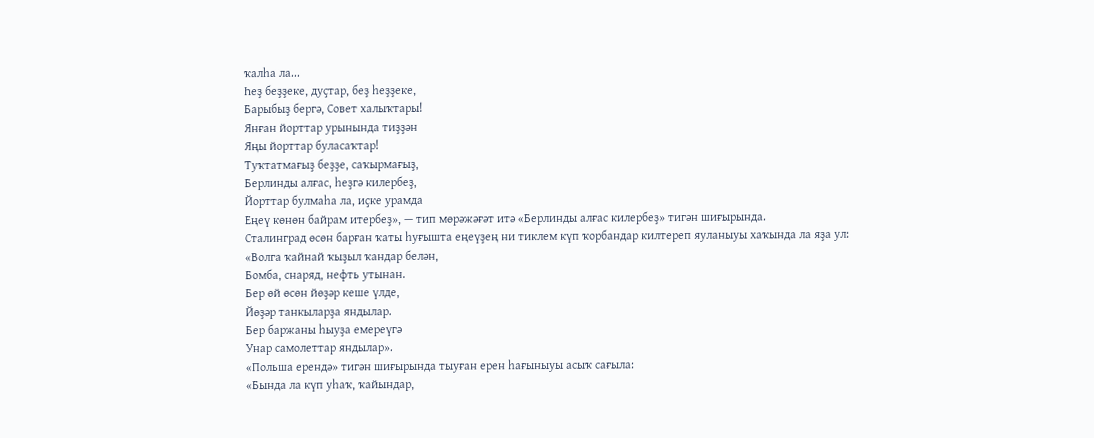ҡалһа ла...
Һеҙ беҙҙеке, дуҫтар, беҙ һеҙҙеке,
Барыбыҙ бергә, Совет халыҡтары!
Янған йорттар урынында тиҙҙән
Яңы йорттар буласаҡтар!
Туҡтатмағыҙ беҙҙе, саҡырмағыҙ,
Берлинды алғас, һеҙгә килербеҙ,
Йорттар булмаһа ла, иҫке урамда
Еңеү көнөн байрам итербеҙ», — тип мөрәжәғәт итә «Берлинды алғас килербеҙ» тигән шиғырында.
Сталинград өсөн барған ҡаты һуғышта еңеүҙең ни тиклем күп ҡорбандар килтереп яуланыуы хаҡында ла яҙа ул:
«Волга ҡайнай ҡыҙыл ҡандар белән,
Бомба, снаряд, нефть утынан.
Бер өй өсөн йөҙәр кеше үлде,
Йөҙәр танкыларҙа яндылар.
Бер баржаны һыуҙа емереүгә
Унар самолеттар яндылар».
«Польша ерендә» тигән шиғырында тыуған ерен һағыныуы асыҡ сағыла:
«Бында ла күп уһаҡ, ҡайындар,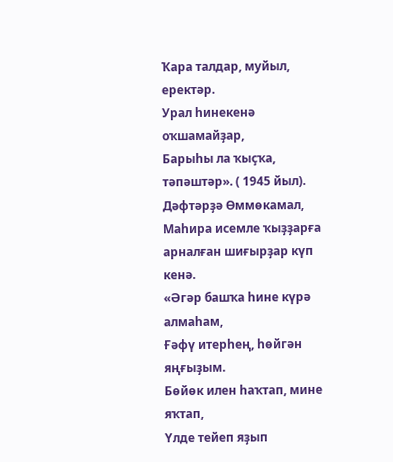Ҡара талдар, муйыл, еректәр.
Урал һинекенә оҡшамайҙар,
Барыһы ла ҡыҫҡа, тәпәштәр». ( 1945 йыл).
Дәфтәрҙә Өммөкамал, Маһира исемле ҡыҙҙарға арналған шиғырҙар күп кенә.
«Әгәр башҡа һине күрә алмаһам,
Ғәфү итерһең, һөйгән яңғыҙым.
Бөйөк илен һаҡтап, мине яҡтап,
Үлде тейеп яҙып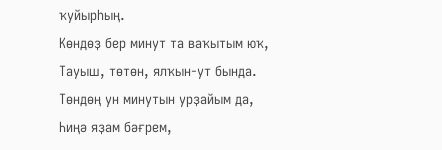ҡуйырһың.
Көндөҙ бер минут та ваҡытым юҡ,
Тауыш, төтөн, ялҡын-ут бында.
Төндөң ун минутын урҙайым да,
Һиңә яҙам бәғрем,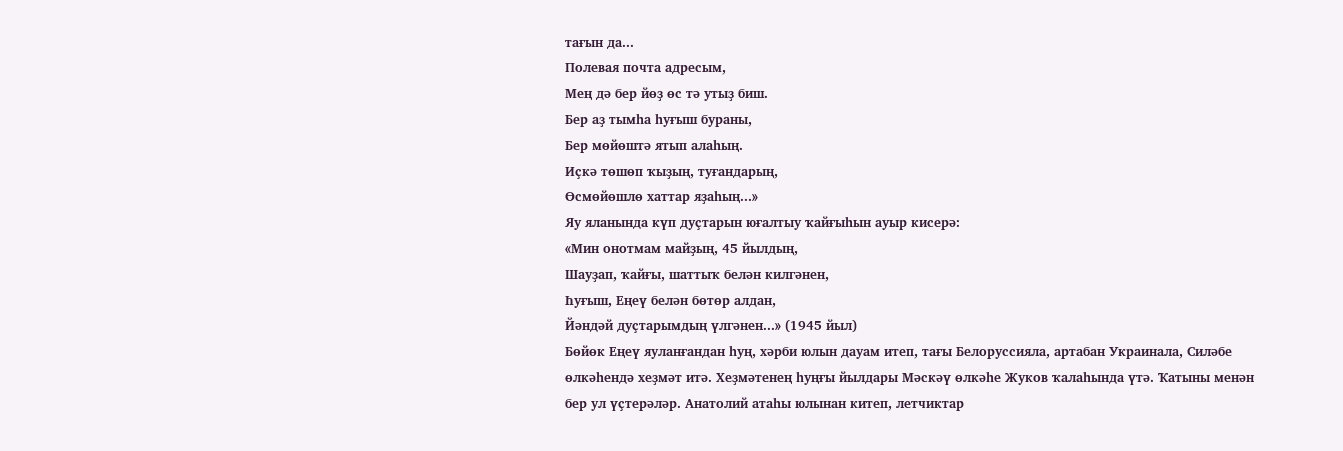тағын да...
Полевая почта адресым,
Мең дә бер йөҙ өс тә утыҙ биш.
Бер аҙ тымһа һуғыш бураны,
Бер мөйөштә ятып алаһың.
Иҫкә төшөп ҡыҙың, туғандарың,
Өсмөйөшлө хаттар яҙаһың...»
Яу яланында күп дуҫтарын юғалтыу ҡайғыһын ауыр кисерә:
«Мин онотмам майҙың, 45 йылдың,
Шауҙап, ҡайғы, шаттыҡ белән килгәнен,
Һуғыш, Еңеү белән бөтөр алдан,
Йәндәй дуҫтарымдың үлгәнен...» (1945 йыл)
Бөйөк Еңеү яуланғандан һуң, хәрби юлын дауам итеп, тағы Белоруссияла, артабан Украинала, Силәбе өлкәһендә хеҙмәт итә. Хеҙмәтенең һуңғы йылдары Мәскәү өлкәһе Жуков ҡалаһында үтә. Ҡатыны менән бер ул үҫтерәләр. Анатолий атаһы юлынан китеп, летчиктар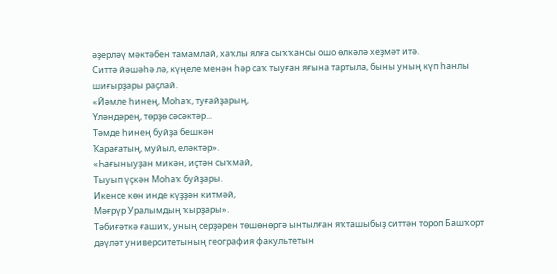әҙерләү мәктәбен тамамлай, хаҡлы ялға сыҡҡансы ошо өлкәлә хеҙмәт итә.
Ситтә йәшәһә лә, күңеле менән һәр саҡ тыуған яғына тартыла, быны уның күп һанлы шиғырҙары раҫлай.
«Йәмле һинең, Моһаҡ, туғайҙарың,
Үләндәрең, төрҙө сәсәктәр...
Тәмде һинең буйҙа бешкән
Ҡарағатың, муйыл, еләктәр».
«Һағыныуҙан микән, иҫтән сыҡмай,
Тыуып үҫкән Моһаҡ буйҙары.
Икенсе көн инде күҙҙән китмәй,
Мәғрүр Уралымдың ҡырҙары».
Тәбиғәткә ғашиҡ, уның серҙәрен төшөнөргә ынтылған яҡташыбыҙ ситтән тороп Башҡорт дәүләт университетының география факультетын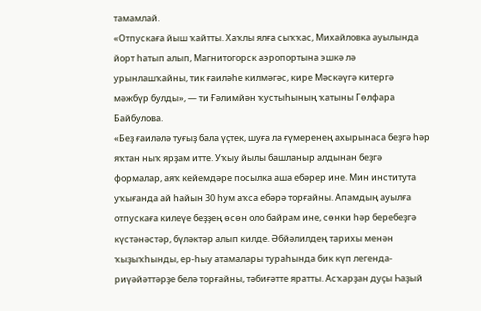тамамлай.
«Отпускаға йыш ҡайтты. Хаҡлы ялға сыҡҡас, Михайловка ауылында йорт һатып алып, Магнитогорск аэропортына эшкә лә урынлашҡайны, тик ғаиләһе килмәгәс, кире Мәскәүгә китергә мәжбүр булды», — ти Ғәлимйән ҡустыһының ҡатыны Гөлфара Байбулова.
«Беҙ ғаиләлә туғыҙ бала үҫтек, шуға ла ғүмеренең ахырынаса беҙгә һәр яҡтан ныҡ ярҙам итте. Уҡыу йылы башланыр алдынан беҙгә формалар, аяҡ кейемдәре посылка аша ебәрер ине. Мин института уҡығанда ай һайын 30 һум аҡса ебәрә торғайны. Апамдың ауылға отпускаға килеүе беҙҙең өсөн оло байрам ине, сөнки һәр беребеҙгә күстәнәстәр, бүләктәр алып килде. Әбйәлилдең тарихы менән ҡыҙыҡһынды, ер-һыу атамалары тураһында бик күп легенда-риүәйәттәрҙе белә торғайны, тәбиғәтте яратты. Асҡарҙан дуҫы Һаҙый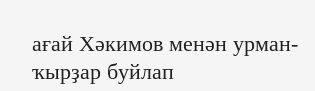ағай Хәкимов менән урман-ҡырҙар буйлап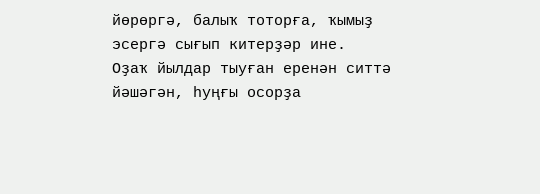йөрөргә, балыҡ тоторға, ҡымыҙ эсергә сығып китерҙәр ине.
Оҙаҡ йылдар тыуған еренән ситтә йәшәгән, һуңғы осорҙа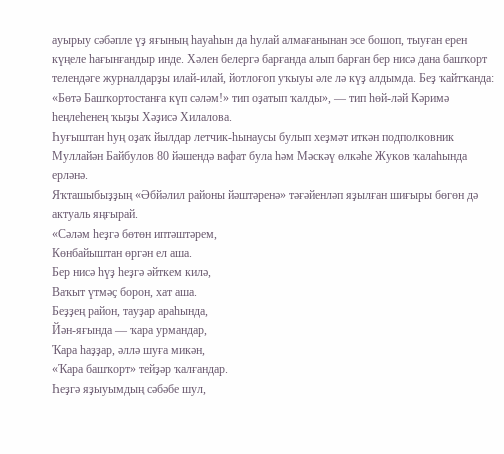ауырыу сәбәпле үҙ яғының һауаһын да һулай алмағанынан эсе бошоп, тыуған ерен күңеле һағынғандыр инде. Хәлен белергә барғанда алып барған бер нисә дана башҡорт телендәге журналдарҙы илай-илай, йотлоғоп уҡыуы әле лә күҙ алдымда. Беҙ ҡайтҡанда: «Бөтә Башҡортостанға күп сәләм!» тип оҙатып ҡалды», — тип һөй-ләй Кәримә һеңлеһенең ҡыҙы Хәҙисә Хилалова.
Һуғыштан һуң оҙаҡ йылдар летчик-һынаусы булып хеҙмәт иткән подполковник Муллайән Байбулов 80 йәшендә вафат була һәм Мәскәү өлкәһе Жуков ҡалаһында ерләнә.
Яҡташыбыҙҙың «Әбйәлил районы йәштәренә» тәғәйенләп яҙылған шиғыры бөгөн дә актуаль яңғырай.
«Сәләм һеҙгә бөтөн иптәштәрем,
Көнбайыштан өргән ел аша.
Бер нисә һүҙ һеҙгә әйткем килә,
Ваҡыт үтмәҫ борон, хат аша.
Беҙҙең район, тауҙар араһында,
Йән-яғында — ҡара урмандар,
Ҡара һаҙҙар, әллә шуға микән,
«Ҡара башҡорт» тейҙәр ҡалғандар.
Һеҙгә яҙыуымдың сәбәбе шул,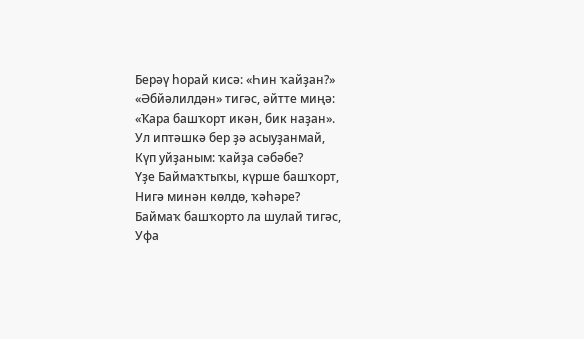Берәү һорай кисә: «Һин ҡайҙан?»
«Әбйәлилдән» тигәс, әйтте миңә:
«Ҡара башҡорт икән, бик наҙан».
Ул иптәшкә бер ҙә асыуҙанмай,
Күп уйҙаным: ҡайҙа сәбәбе?
Үҙе Баймаҡтыҡы, күрше башҡорт,
Нигә минән көлдө, ҡәһәре?
Баймаҡ башҡорто ла шулай тигәс,
Уфа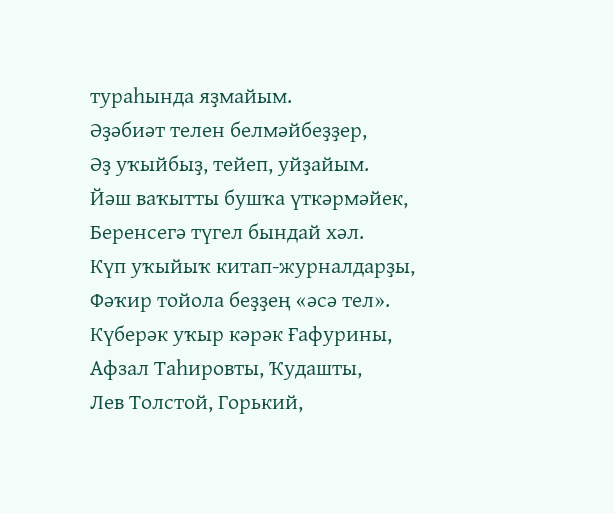тураһында яҙмайым.
Әҙәбиәт телен белмәйбеҙҙер,
Әҙ уҡыйбыҙ, тейеп, уйҙайым.
Йәш ваҡытты бушҡа үткәрмәйек,
Беренсегә түгел бындай хәл.
Күп уҡыйыҡ китап-журналдарҙы,
Фәҡир тойола беҙҙең «әсә тел».
Күберәк уҡыр кәрәк Ғафурины,
Афзал Таһировты, Ҡудашты,
Лев Толстой, Горький,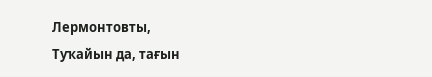Лермонтовты,
Туҡайын да, тағын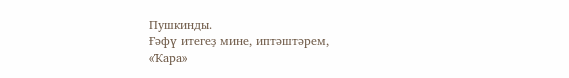Пушкинды.
Ғәфү итегеҙ мине, иптәштәрем,
«Ҡара»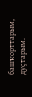башҡорттарым, дуҫтарым.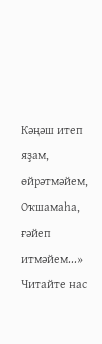Кәңәш итеп яҙам, өйрәтмәйем,
Оҡшамаһа, ғәйеп итмәйем...»
Читайте нас